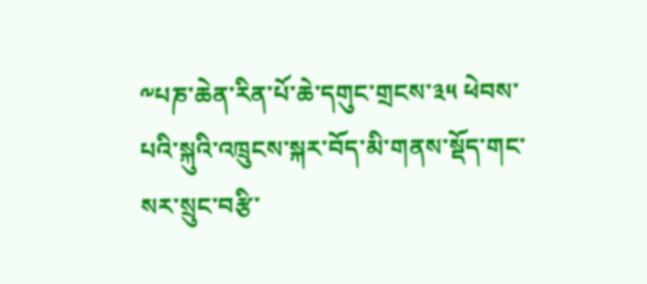༸པཎ་ཆེན་རིན་པོ་ཆེ་དགུང་གྲངས་༣༥ ཕེབས་པའི་སྐུའི་འཁྲུངས་སྐར་བོད་མི་གནས་སྡོད་གང་སར་སྲུང་བརྩི་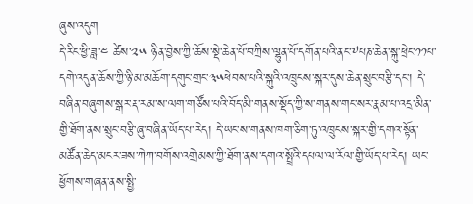ཞུས་འདུག
དེ་རིང་ཕྱི་ཟླ་༤ ཚེས་༢༥ ཉིན་བྱེས་ཀྱི་ཆོས་སྡེ་ཆེན་པོ་བཀྲིས་ལྷུན་པོ་དགོན་པའི་ནང་༸པཎ་ཆེན་སྐུ་ཕྲེང་༡༡པ་དགེ་འདུན་ཆོས་ཀྱི་ཉི་མ་མཆོག་དགུང་གྲང་༣༥ཕེབས་པའི་སྐུའི་འཁྲུངས་སྐར་དུས་ཆེན་སྲུང་བརྩི་དང་། དེ་བཞིན་བཞུགས་སྒར་རྡ་རམ་ས་ལག་གཙོས་པའི་བོད་མི་གནས་སྡོད་ཀྱི་ས་གནས་གང་སར་རྣམ་པ་འདྲ་མིན་གྱི་ཐོག་ནས་སྲུང་བརྩི་ཞུ་བཞིན་ཡོད་པ་རེད། དེ་ཡང་ས་གནས་ཁག་ཅིག་ཏུ་འཁྲུངས་སྐར་གྱི་དགའ་སྟོན་མཚོན་ཆེད་མངར་ཟས་ཀེཀ་བགོས་འགྲེམས་ཀྱི་ཐོག་ནས་དགའ་སྤྲོའི་དཔལ་ལ་རོལ་གྱི་ཡོད་པ་རེད། ཡང་ཕྱོགས་གཞན་ནས་སྤྱི་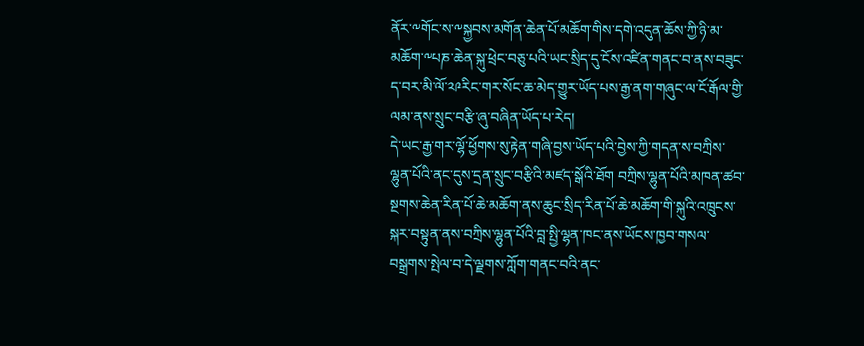ནོར་༸གོང་ས་༸སྐྱབས་མགོན་ཆེན་པོ་མཆོག་གིས་དགེ་འདུན་ཆོས་ཀྱི་ཉི་མ་མཆོག་༸པཎ་ཆེན་སྐུ་ཕྲེང་བཅུ་པའི་ཡང་སྲིད་དུ་ངོས་འཛིན་གནང་བ་ནས་བཟུང་ད་བར་མི་ལོ་༢༩རིང་གར་སོང་ཆ་མེད་གྱུར་ཡོད་པས་རྒྱ་ནག་གཞུང་ལ་ངོ་རྒོལ་གྱི་ལམ་ནས་སྲུང་བརྩི་ཞུ་བཞིན་ཡོད་པ་རེད།
དེ་ཡང་རྒྱ་གར་ལྷོ་ཕྱོགས་སུ་རྟེན་གཞི་བྱས་ཡོད་པའི་བྱེས་ཀྱི་གདན་ས་བཀྲིས་ལྷུན་པོའི་ནང་དུས་དྲན་སྲུང་བརྩིའི་མཛད་སྒོའི་ཐོག བཀྲིས་ལྷུན་པོའི་མཁན་ཚབ་སྔགས་ཆེན་རིན་པོ་ཆེ་མཆོག་ནས་ཆུང་སྲིད་རིན་པོ་ཆེ་མཆོག་གི་སྐུའི་འཁྲུངས་སྐར་བསྟུན་ནས་བཀྲིས་ལྷུན་པོའི་བླ་སྤྱི་ལྷན་ཁང་ནས་ཡོངས་ཁྱབ་གསལ་བསྒྲགས་སྤེལ་བ་དེ་ལྗགས་ཀློག་གནང་བའི་ནང་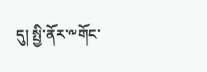དུ། སྤྱི་ནོར་༸གོང་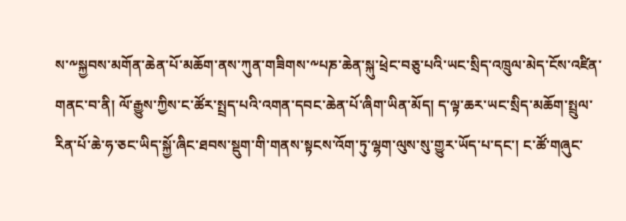ས་༸སྐྱབས་མགོན་ཆེན་པོ་མཆོག་ནས་ཀུན་གཟིགས་༸པཎ་ཆེན་སྐུ་ཕྲེང་བཅུ་པའི་ཡང་སྲིད་འཁྲུལ་མེད་ངོས་འཛིན་གནང་བ་ནི། ལོ་རྒྱུས་ཀྱིས་ང་ཚོར་སྤྲད་པའི་འགན་དབང་ཆེན་པོ་ཞིག་ཡིན་མོད། ད་ལྟ་ཆར་ཡང་སྲིད་མཆོག་སྤྲུལ་རིན་པོ་ཆེ་ཧ་ཅང་ཡིད་སྐྱོ་ཞིང་ཐབས་སྡུག་གི་གནས་སྟངས་འོག་ཏུ་ལྷག་ལུས་སུ་གྱུར་ཡོད་པ་དང་། ང་ཚོ་གཞུང་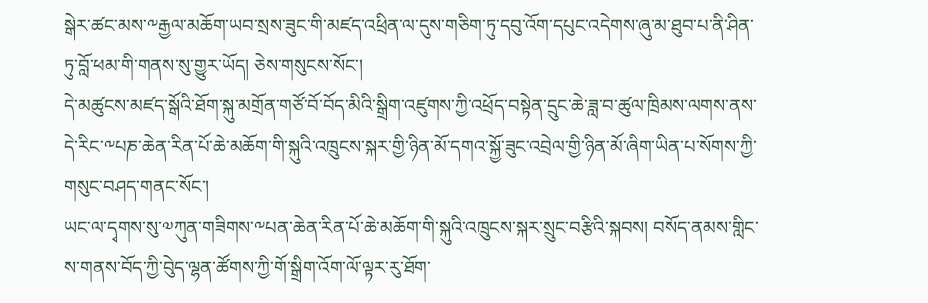སྒེར་ཚང་མས་༸རྒྱལ་མཆོག་ཡབ་སྲས་ཟུང་གི་མཛད་འཕྲིན་ལ་དུས་གཅིག་ཏུ་དབུ་འོག་དཔུང་འདེགས་ཞུ་མ་ཐུབ་པ་ནི་ཤིན་ཏུ་བློ་ཕམ་གི་གནས་སུ་གྱུར་ཡོད། ཅེས་གསུངས་སོང་།
དེ་མཚུངས་མཛད་སྒོའི་ཐོག་སྐུ་མགྲོན་གཙོ་བོ་བོད་མིའི་སྒྲིག་འཛུགས་ཀྱི་འཕྲོད་བསྟེན་དྲུང་ཆེ་ཟླ་བ་ཚུལ་ཁྲིམས་ལགས་ནས་དེ་རིང་༸པཎ་ཆེན་རིན་པོ་ཆེ་མཆོག་གི་སྐུའི་འཁྲུངས་སྐར་གྱི་ཉིན་མོ་དགའ་སྐྱོ་ཟུང་འབྲེལ་གྱི་ཉིན་མོ་ཞིག་ཡིན་པ་སོགས་ཀྱི་གསུང་བཤད་གནང་སོང་།
ཡང་ལ་དྭགས་སུ་༧ཀུན་གཟིགས་༸པན་ཆེན་རིན་པོ་ཆེ་མཆོག་གི་སྐུའི་འཁྲུངས་སྐར་སྲུང་བརྩིའི་སྐབས། བསོད་ནམས་གླིང་ས་གནས་བོད་ཀྱི་བེུད་ལྷན་ཚོགས་ཀྱི་གོ་སྒྲིག་འོག་ལོ་ལྟར་རུ་ཐོག་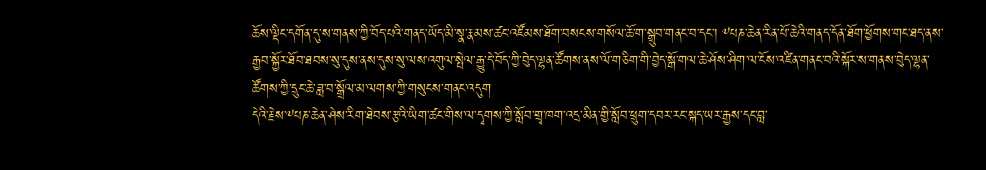ཆོས་ལྡིང་དགོན་དུ་ས་གནས་ཀྱི་བོད་པའི་གནད་ཡོད་མི་སྣ་རྣམས་ཚང་འཛོམས་ཐོག་བསངས་གསོལ་ཆོ་ག་སྒྲུབ་གནང་བ་དང་། ༸པཎ་ཆེན་རིན་པོ་ཆེའི་གནད་དོན་ཐོག་ཕྱོགས་གང་ཐད་ནས་རྒྱབ་སྐྱོར་ཐོབ་ཐབས་སུ་དུས་ནས་དུས་སུ་ལས་འགུལ་སྤེལ་རྒྱུ་དེ་བོད་ཀྱི་བེུད་ལྷན་ཚོགས་ནས་ལོ་གཅིག་གི་བྱེད་སྒོ་གལ་ཆེ་ཤོས་ཤིག་ལ་ངོས་འཛིན་གནང་བའི་སྐོར་ས་གནས་བེུད་ལྷན་ཚོགས་ཀྱི་དྲུང་ཆེ་ཟླ་བ་སྒྲོལ་མ་ལགས་ཀྱི་གསུངས་གནང་འདུག
དེའི་རྗེས་༸པཎ་ཆེན་ཤེས་རིག་ཐེབས་རྩའི་ཡིག་ཚང་གིས་ལ་དྭགས་ཀྱི་སློབ་གྲྭ་ཁག་འདྲ་མིན་གྱི་སློབ་ཕྲུག་དབར་རང་སྐད་ཡར་རྒྱས་དང་བླ་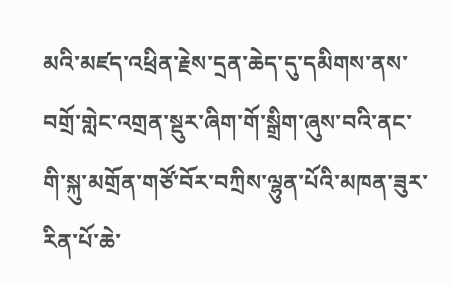མའི་མཛད་འཕྲིན་རྗེས་དྲན་ཆེད་དུ་དམིགས་ནས་བགྲོ་གླེང་འགྲན་སྡུར་ཞིག་གོ་སྒྲིག་ཞུས་བའི་ནང་གི་སྐུ་མགྲོན་གཙོ་བོར་བཀྲིས་ལྷུན་པོའི་མཁན་ཟུར་རིན་པོ་ཆེ་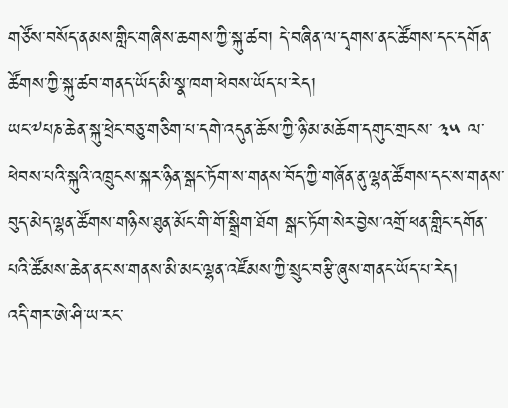གཙོས་བསོད་ནམས་གླིང་གཞིས་ཆགས་ཀྱི་སྐུ་ཚབ། དེ་བཞིན་ལ་དྭགས་ནང་ཚོགས་དང་དགོན་ཚོགས་ཀྱི་སྐུ་ཚབ་གནད་ཡོད་མི་སྣ་ཁག་ཕེབས་ཡོད་པ་རེད།
ཡང་༸པཎ་ཆེན་སྐུ་ཕྲེང་བཅུ་གཅིག་པ་དགེ་འདུན་ཆོས་ཀྱི་ཉི་མ་མཆོག་དགུང་གྲངས་ ༣༥ ལ་ཕེབས་པའི་སྐུའི་འཁྲུངས་སྐར་ཉིན་སྒང་ཏོག་ས་གནས་བོད་ཀྱི་གཞོན་ནུ་ལྷན་ཚོགས་དང་ས་གནས་བུད་མེད་ལྷན་ཚོགས་གཉིས་ཐུན་མོང་གི་གོ་སྒྲིག་ཐོག སྒང་ཏོག་སེར་བྱེས་འགྲོ་ཕན་གླིང་དགོན་པའི་ཚོམས་ཆེན་ནང་ས་གནས་མི་མང་ལྷན་འཛོམས་ཀྱི་སྲུང་བརྩི་ཞུས་གནང་ཡོད་པ་རེད།
འདི་གར་ཨེ་ཤི་ཡ་རང་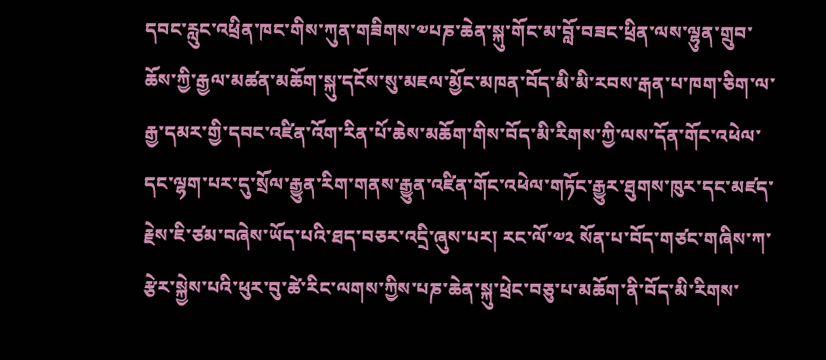དབང་རླུང་འཕྲིན་ཁང་གིས་ཀུན་གཟིགས་༧པཎ་ཆེན་སྐུ་གོང་མ་བློ་བཟང་ཕྲིན་ལས་ལྷུན་གྲུབ་ཆོས་ཀྱི་རྒྱལ་མཚན་མཆོག་སྐུ་དངོས་སུ་མཇལ་མྱོང་མཁན་བོད་མི་མི་རབས་རྒན་པ་ཁག་ཅིག་ལ་རྒྱ་དམར་གྱི་དབང་འཛིན་འོག་རིན་པོ་ཆེས་མཆོག་གིས་བོད་མི་རིགས་ཀྱི་ལས་དོན་གོང་འཕེལ་དང་ལྷག་པར་དུ་སྲོལ་རྒྱུན་རིག་གནས་རྒྱུན་འཛིན་གོང་འཕེལ་གཏོང་རྒྱུར་ཐུགས་ཁུར་དང་མཛད་རྗེས་ཇི་ཙམ་བཞེས་ཡོད་པའི་ཐད་བཅར་འདྲི་ཞུས་པར། རང་ལོ་༧༢ སོན་པ་བོད་གཙང་གཞིས་ཀ་རྩེར་སྐྱེས་པའི་ཕུར་བུ་ཚེ་རིང་ལགས་ཀྱིས་པཎ་ཆེན་སྐུ་ཕྲེང་བཅུ་པ་མཆོག་ནི་བོད་མི་རིགས་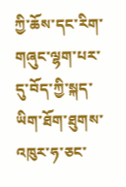ཀྱི་ཆོས་དང་རིག་གཞུང་ལྷག་པར་དུ་བོད་ཀྱི་སྐད་ཡིག་ཐོག་ཐུགས་འཁུར་ཧ་ཅང་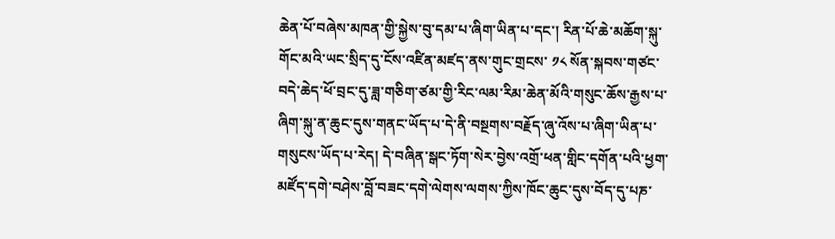ཆེན་པོ་བཞེས་མཁན་གྱི་སྐྱེས་བུ་དམ་པ་ཞིག་ཡིན་པ་དང་། རིན་པོ་ཆེ་མཆོག་སྐུ་གོང་མའི་ཡང་སྲིད་དུ་ངོས་འཛིན་མཛད་ནས་གུང་གྲངས་ ༡༨ སོན་སྐབས་གཙང་བདེ་ཆེད་ཕོ་བྲང་དུ་ཟླ་གཅིག་ཙམ་གྱི་རིང་ལམ་རིམ་ཆེན་མོའི་གསུང་ཆོས་རྒྱས་པ་ཞིག་སྐུ་ན་ཆུང་དུས་གནང་ཡོད་པ་དེ་ནི་བསྔགས་བརྗོད་ཞུ་འོས་པ་ཞིག་ཡིན་པ་གསུངས་ཡོད་པ་རེད། དེ་བཞིན་སྒང་ཏོག་སེར་བྱེས་འགྲོ་ཕན་གླིང་དགོན་པའི་ཕྱག་མཛོད་དགེ་བཤེས་བློ་བཟང་དགེ་ལེགས་ལགས་ཀྱིས་ཁོང་ཆུང་དུས་བོད་དུ་པཎ་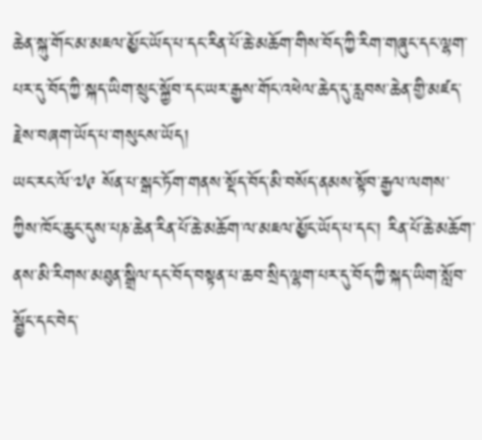ཆེན་སྐུ་གོང་མ་མཇལ་མྱོང་ཡོད་པ་དང་རིན་པོ་ཆེ་མཆོག་གིས་བོད་ཀྱི་རིག་གཞུང་དང་ལྷག་པར་དུ་བོད་ཀྱི་སྐད་ཡིག་སྲུང་སྐྱོབ་དང་ཡར་རྒྱས་གོང་འཕེལ་ཆེད་དུ་རླབས་ཆེན་གྱི་མཛད་རྗེས་བཞག་ཡོད་པ་གསུངས་ཡོད།
ཡང་རང་ལོ་༧༩ སོན་པ་སྒང་ཏོག་གནས་སྡོད་བོད་མི་བསོད་ནམས་སྟོབ་རྒྱལ་ལགས་ཀྱིས་ཁོང་ཆུང་དུས་པཎ་ཆེན་རིན་པོ་ཆེ་མཆོག་ལ་མཇལ་མྱོང་ཡོད་པ་དང་། རིན་པོ་ཆེ་མཆོག་ནས་མི་རིགས་མཐུན་སྒྲིལ་དང་བོད་བསྟན་པ་ཆབ་སྲིད་ལྷག་པར་དུ་བོད་ཀྱི་སྐད་ཡིག་སློབ་སྦྱོང་དང་བེད་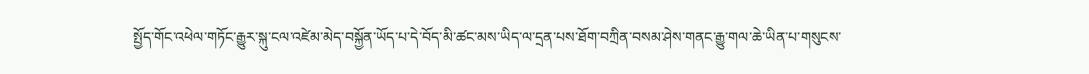སྤྱོད་གོང་འཕེལ་གཏོང་རྒྱུར་སྐུ་ངལ་འཛེམ་མེད་བསྐྱོན་ཡོད་པ་དེ་བོད་མི་ཚང་མས་ཡིད་ལ་དྲན་པས་ཐོག་བཀྲིན་བསམ་ཤེས་གནང་རྒྱུ་གལ་ཆེ་ཡིན་པ་གསུངས་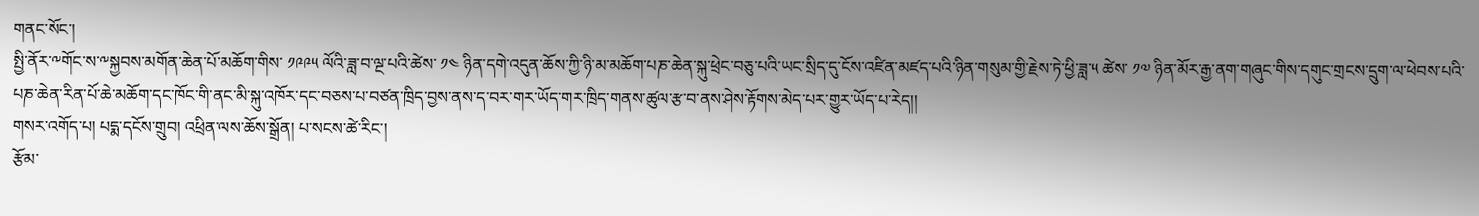གནང་སོང་།
སྤྱི་ནོར་༸གོང་ས་༸སྐྱབས་མགོན་ཆེན་པོ་མཆོག་གིས་ ༡༩༩༥ ལོའི་ཟླ་བ་ལྔ་པའི་ཚེས་ ༡༤ ཉིན་དགེ་འདུན་ཆོས་ཀྱི་ཉི་མ་མཆོག་པཎ་ཆེན་སྐུ་ཕྲེང་བཅུ་པའི་ཡང་སྲིད་དུ་ངོས་འཛིན་མཛད་པའི་ཉིན་གསུམ་གྱི་རྗེས་ཏེ་ཕྱི་ཟླ་༥ ཚེས་ ༡༧ ཉིན་མོར་རྒྱ་ནག་གཞུང་གིས་དགུང་གྲངས་དྲུག་ལ་ཕེབས་པའི་པཎ་ཆེན་རིན་པོ་ཆེ་མཆོག་དང་ཁོང་གི་ནང་མི་སྐུ་འཁོར་དང་བཅས་པ་བཙན་ཁྲིད་བྱས་ནས་ད་བར་གར་ཡོད་གར་ཁྲིད་གནས་ཚུལ་རྩ་བ་ནས་ཤེས་རྟོགས་མེད་པར་གྱུར་ཡོད་པ་རེད།།
གསར་འགོད་པ། པདྨ་དངོས་གྲུབ། འཕྲིན་ལས་ཆོས་སྒྲོན། པ་སངས་ཚེ་རིང་།
རྩོམ་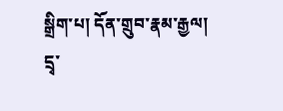སྒྲིག་པ། དོན་གྲུབ་རྣམ་རྒྱལ།
དྲྭ་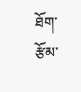ཐོག་རྩོམ་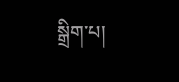སྒྲིག་པ།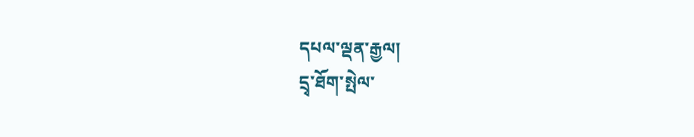དཔལ་ལྡན་རྒྱལ།
དྲྭ་ཐོག་སྤེལ་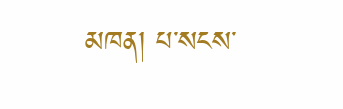མཁན། པ་སངས་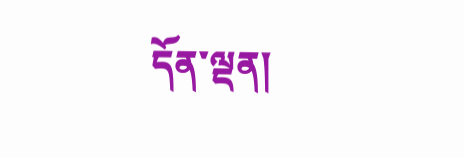དོན་ལྡན།